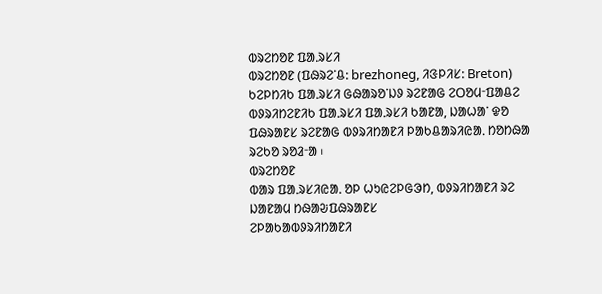ᱵᱨᱮᱴᱚᱱ ᱯᱟᱹᱨᱥᱤ
ᱵᱨᱮᱴᱚᱱ (ᱯᱷᱨᱮᱸᱪ: brezhoneg, ᱤᱝᱞᱤᱥ: Breton) ᱠᱮᱞᱴᱤᱠ ᱯᱟᱹᱨᱥᱤ ᱜᱷᱟᱨᱚᱸᱡᱽ ᱨᱮᱱᱟᱜ ᱮᱛᱚᱢᱼᱯᱟᱪᱮ ᱵᱽᱨᱤᱴᱮᱱᱤᱠ ᱯᱟᱹᱨᱥᱤ ᱯᱟᱹᱨᱥᱤ ᱠᱟᱱᱟ, ᱡᱟᱦᱟᱸ ᱫᱚ ᱯᱷᱨᱟᱱᱥ ᱨᱮᱱᱟᱜ ᱵᱽᱨᱤᱴᱟᱱᱤ ᱞᱟᱠᱪᱟᱨᱤᱭᱟᱹ ᱴᱚᱴᱷᱟ ᱨᱮᱠᱚ ᱨᱚᱲᱼᱟ ᱾
ᱵᱨᱮᱴᱚᱱ
ᱵᱟᱨ ᱯᱟᱹᱨᱥᱤᱭᱟᱹ ᱚᱞ ᱦᱩᱭᱮᱞᱜᱳᱴ, ᱵᱽᱨᱤᱴᱟᱱᱤ ᱨᱮ
ᱡᱟᱱᱟᱢ ᱴᱷᱟᱶᱯᱷᱨᱟᱱᱥ
ᱮᱞᱟᱠᱟᱵᱽᱨᱤᱴᱟᱱᱤ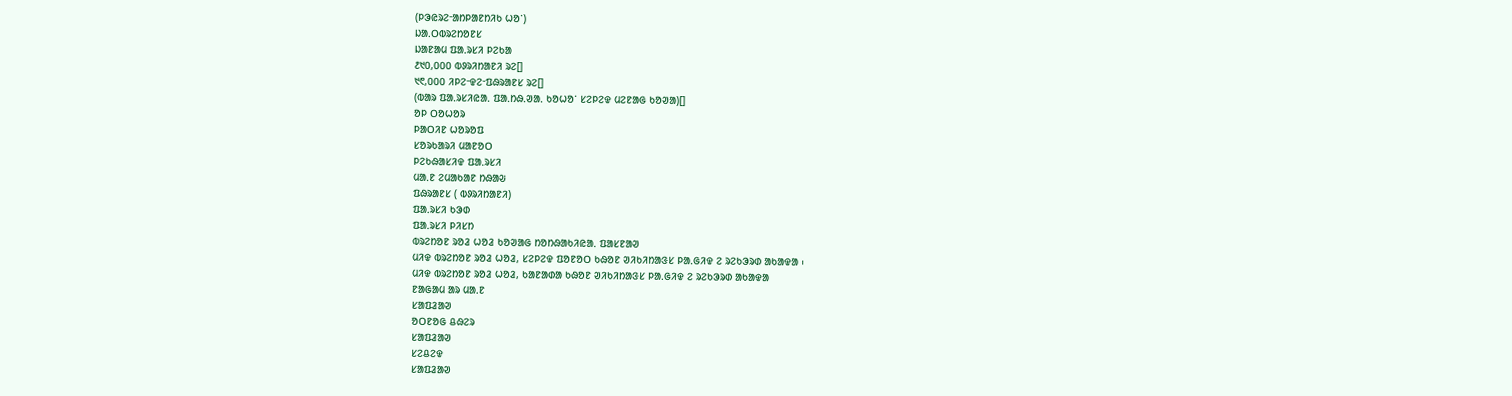(ᱞᱳᱭᱨᱮᱼᱟᱴᱞᱟᱱᱴᱤᱠ ᱦᱚᱸ)
ᱡᱟᱹᱛᱵᱨᱮᱴᱚᱱᱥ
ᱡᱟᱱᱟᱢ ᱯᱟᱹᱨᱥᱤ ᱞᱮᱠᱟ
᱒᱑᱐,᱐᱐᱐ ᱵᱽᱨᱤᱴᱟᱱᱤ ᱨᱮ[]
᱑᱖,᱐᱐᱐ ᱤᱞᱮᱼᱫᱮᱼᱯᱷᱨᱟᱱᱥ ᱨᱮ[]
(ᱵᱟᱨ ᱯᱟᱹᱨᱥᱤᱭᱟᱹ ᱯᱟᱹᱴᱷᱹᱣᱟᱹ ᱠᱚᱦᱚᱸ ᱥᱮᱞᱮᱫ ᱢᱮᱱᱟᱜ ᱠᱚᱣᱟ)[]
ᱚᱞ ᱛᱚᱦᱚᱨ
ᱞᱟᱛᱤᱱ ᱦᱚᱨᱚᱯ
ᱥᱚᱨᱠᱟᱨᱤ ᱢᱟᱱᱚᱛ
ᱞᱮᱠᱷᱟᱥᱤᱫ ᱯᱟᱹᱨᱥᱤ
ᱢᱟᱹᱱ ᱮᱢᱟᱠᱟᱱ ᱴᱷᱟᱶ
ᱯᱷᱨᱟᱱᱥ ( ᱵᱽᱨᱤᱴᱟᱱᱤ)
ᱯᱟᱹᱨᱥᱤ ᱠᱳᱰ
ᱯᱟᱹᱨᱥᱤ ᱞᱤᱥᱴ
ᱵᱨᱮᱴᱚᱱ ᱨᱚᱲ ᱦᱚᱲ ᱠᱚᱣᱟᱜ ᱴᱚᱴᱷᱟᱠᱤᱭᱟᱹ ᱯᱟᱥᱱᱟᱣ
ᱢᱤᱫ ᱵᱨᱮᱴᱚᱱ ᱨᱚᱲ ᱦᱚᱲ, ᱥᱮᱞᱮᱫ ᱯᱚᱱᱚᱛ ᱠᱷᱚᱱ ᱣᱤᱠᱤᱴᱟᱝᱥ ᱞᱟᱹᱜᱤᱫ ᱮ ᱨᱮᱠᱳᱨᱰ ᱟᱠᱟᱫᱟ ᱾
ᱢᱤᱫ ᱵᱨᱮᱴᱚᱱ ᱨᱚᱲ ᱦᱚᱲ, ᱠᱟᱱᱟᱰᱟ ᱠᱷᱚᱱ ᱣᱤᱠᱤᱴᱟᱝᱥ ᱞᱟᱹᱜᱤᱫ ᱮ ᱨᱮᱠᱳᱨᱰ ᱟᱠᱟᱫᱟ
ᱱᱟᱜᱟᱢ ᱟᱨ ᱢᱟᱹᱱ
ᱥᱟᱯᱲᱟᱣ
ᱚᱛᱱᱚᱜ ᱪᱷᱮᱨ
ᱥᱟᱯᱲᱟᱣ
ᱥᱮᱪᱮᱫ
ᱥᱟᱯᱲᱟᱣ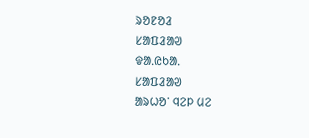ᱨᱚᱱᱚᱲ
ᱥᱟᱯᱲᱟᱣ
ᱫᱟᱹᱭᱠᱟᱹ
ᱥᱟᱯᱲᱟᱣ
ᱟᱨᱦᱚᱸ ᱧᱮᱞ ᱢᱮ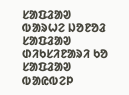ᱥᱟᱯᱲᱟᱣ
ᱵᱟᱨᱦᱮ ᱡᱚᱱᱚᱲ
ᱥᱟᱯᱲᱟᱣ
ᱰᱤᱠᱥᱤᱱᱟᱨᱤ ᱠᱚ
ᱥᱟᱯᱲᱟᱣ
ᱵᱟᱭᱵᱮᱞ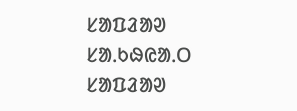ᱥᱟᱯᱲᱟᱣ
ᱥᱟᱹᱠᱷᱭᱟᱹᱛ
ᱥᱟᱯᱲᱟᱣ